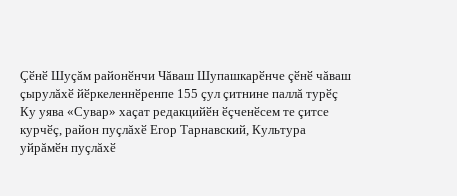Çӗнӗ Шуçăм районӗнчи Чăваш Шупашкарӗнче çӗнӗ чăваш çырулăхӗ йӗркеленнӗренпе 155 çул çитнине паллă турӗç
Ку уява «Сувар» хаçат редакцийӗн ӗçченӗсем те çитсе курчӗç, район пуçлăхӗ Егор Тарнавский, Культура уйрăмӗн пуçлăхӗ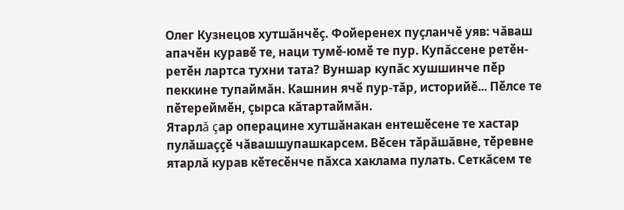Олег Кузнецов хутшăнчӗç. Фойеренех пуçланчӗ уяв: чăваш апачӗн куравӗ те, наци тумӗ-юмӗ те пур. Купăссене ретӗн-ретӗн лартса тухни тата? Вуншар купăс хушшинче пӗр пеккине тупаймăн. Кашнин ячӗ пур-тăр, историйӗ... Пӗлсе те пӗтереймӗн, çырса кăтартаймăн.
Ятарлă çар операцине хутшăнакан ентешӗсене те хастар пулăшаççӗ чăвашшупашкарсем. Вӗсен тăрăшăвне, тӗревне ятарлă курав кӗтесӗнче пăхса хаклама пулать. Сеткăсем те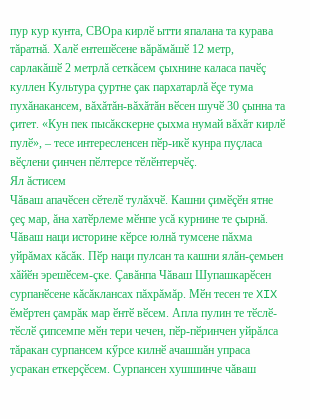пур кур кунта, СВОра кирлӗ ытти япалана та курава тăратнă. Халӗ ентешӗсене вăрăмăшӗ 12 метр, сарлакăшӗ 2 метрлă сеткăсем çыхнине каласа пачӗç куллен Культура çуртне çак пархатарлă ӗçе тума пухăнакансем, вăхăтăн-вăхăтăн вӗсен шучӗ 30 çынна та çитет. «Кун пек пысăкскерне çыхма нумай вăхăт кирлӗ пулӗ», – тесе интересленсен пӗр-икӗ кунра пуçласа вӗçлени çинчен пӗлтерсе тӗлӗнтерчӗç.
Ял ăстисем
Чăваш апачӗсен сӗтелӗ тулăхчӗ. Кашни çимӗçӗн ятне çеç мар, ăна хатӗрлеме мӗнпе усă курнине те çырнă.
Чăваш наци историне кӗрсе юлнă тумсене пăхма уйрăмах кăсăк. Пӗр наци пулсан та кашни ялăн-çемьен хăйӗн эрешӗсем-çке. Çавăнпа Чăваш Шупашкарӗсен сурпанӗсене кăсăклансах пăхрăмăр. Мӗн тесен те XIX ӗмӗртен çамрăк мар ӗнтӗ вӗсем. Апла пулин те тӗслӗ-тӗслӗ çипсемпе мӗн тери чечен, пӗр-пӗринчен уйрăлса тăракан сурпансем кӳрсе килнӗ ачашшăн упраса усракан еткерçӗсем. Сурпансен хушшинче чăваш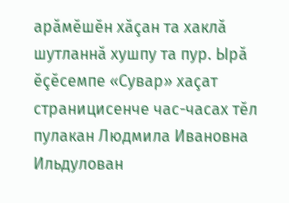арăмӗшӗн хăçан та хаклă шутланнă хушпу та пур. Ырă ӗçӗсемпе «Сувар» хаçат страницисенче час-часах тӗл пулакан Людмила Ивановна Ильдулован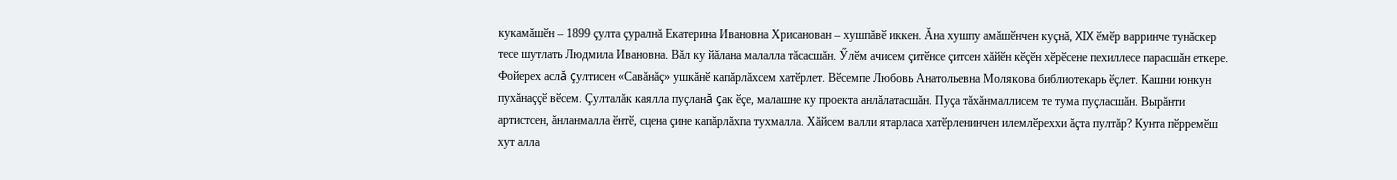кукамăшӗн – 1899 çулта çуралнă Екатерина Ивановна Хрисанован – хушпăвӗ иккен. Ăна хушпу амăшӗнчен куçнă, XIX ӗмӗр варринче тунăскер тесе шутлать Людмила Ивановна. Вăл ку йăлана малалла тăсасшăн. Ӳлӗм ачисем çитӗнсе çитсен хăйӗн кӗçӗн хӗрӗсене пехиллесе парасшăн еткере.
Фойерех аслă çултисен «Савăнăç» ушкăнӗ капăрлăхсем хатӗрлет. Вӗсемпе Любовь Анатольевна Молякова библиотекарь ӗçлет. Кашни юнкун пухăнаççӗ вӗсем. Çулталăк каялла пуçланă çак ӗçе, малашне ку проекта анлăлатасшăн. Пуçа тăхăнмаллисем те тума пуçласшăн. Вырăнти артистсен, ăнланмалла ӗнтӗ, сцена çине капăрлăхпа тухмалла. Хăйсем валли ятарласа хатӗрленинчен илемлӗреххи ăçта пултăр? Кунта пӗрремӗш хут алла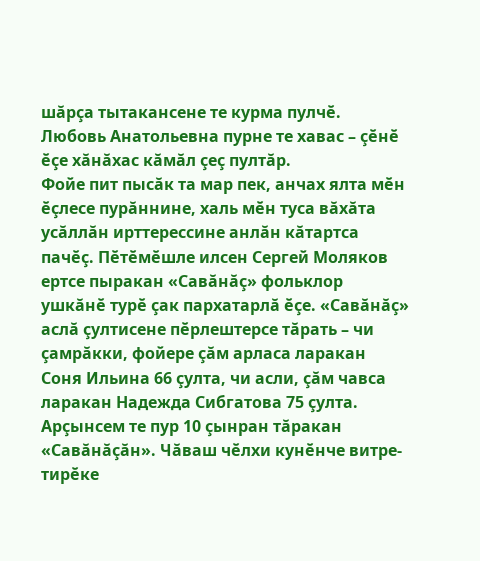шăрçа тытакансене те курма пулчӗ. Любовь Анатольевна пурне те хавас – çӗнӗ ӗçе хăнăхас кăмăл çеç пултăр.
Фойе пит пысăк та мар пек, анчах ялта мӗн ӗçлесе пурăннине, халь мӗн туса вăхăта усăллăн ирттерессине анлăн кăтартса пачӗç. Пӗтӗмӗшле илсен Сергей Моляков ертсе пыракан «Савăнăç» фольклор ушкăнӗ турӗ çак пархатарлă ӗçе. «Савăнăç» аслă çултисене пӗрлештерсе тăрать – чи çамрăкки, фойере çăм арласа ларакан Соня Ильина 66 çулта, чи асли, çăм чавса ларакан Надежда Сибгатова 75 çулта. Арçынсем те пур 10 çынран тăракан «Савăнăçăн». Чăваш чӗлхи кунӗнче витре-тирӗке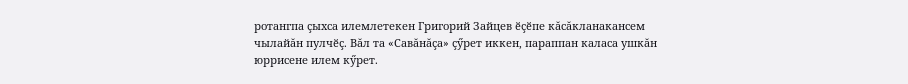ротангпа çыхса илемлетекен Григорий Зайцев ӗçӗпе кăсăкланакансем чылайăн пулчӗç. Вăл та «Савăнăçа» çӳрет иккен, параппан каласа ушкăн юррисене илем кӳрет.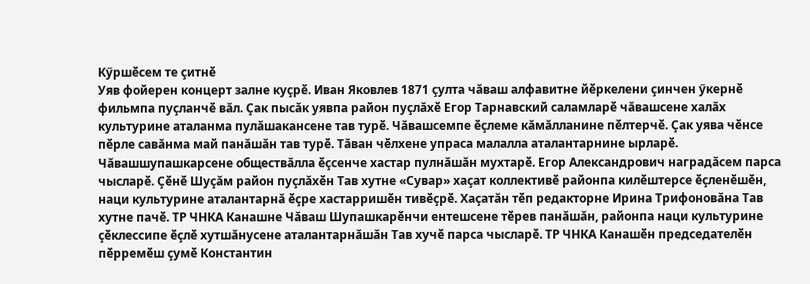Кӳршӗсем те çитнӗ
Уяв фойерен концерт залне куçрӗ. Иван Яковлев 1871 çулта чăваш алфавитне йӗркелени çинчен ӳкернӗ фильмпа пуçланчӗ вăл. Çак пысăк уявпа район пуçлăхӗ Егор Тарнавский саламларӗ чăвашсене халăх культурине аталанма пулăшакансене тав турӗ. Чăвашсемпе ӗçлеме кăмăлланине пӗлтерчӗ. Çак уява чӗнсе пӗрле савăнма май панăшăн тав турӗ. Тăван чӗлхене упраса малалла аталантарнине ырларӗ. Чăвашшупашкарсене обществăлла ӗçсенче хастар пулнăшăн мухтарӗ. Егор Александрович наградăсем парса чысларӗ. Çӗнӗ Шуçăм район пуçлăхӗн Тав хутне «Сувар» хаçат коллективӗ районпа килӗштерсе ӗçленӗшӗн, наци культурине аталантарнă ӗçре хастарришӗн тивӗçрӗ. Хаçатăн тӗп редакторне Ирина Трифоновăна Тав хутне пачӗ. ТР ЧНКА Канашне Чăваш Шупашкарӗнчи ентешсене тӗрев панăшăн, районпа наци культурине çӗклессипе ӗçлӗ хутшăнусене аталантарнăшăн Тав хучӗ парса чысларӗ. ТР ЧНКА Канашӗн председателӗн пӗрремӗш çумӗ Константин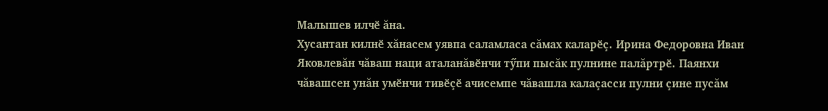Малышев илчӗ ăна.
Хусантан килнӗ хăнасем уявпа саламласа сăмах каларӗç. Ирина Федоровна Иван Яковлевăн чăваш наци аталанăвӗнчи тӳпи пысăк пулнине палăртрӗ. Паянхи чăвашсен унăн умӗнчи тивӗçӗ ачисемпе чăвашла калаçасси пулни çине пусăм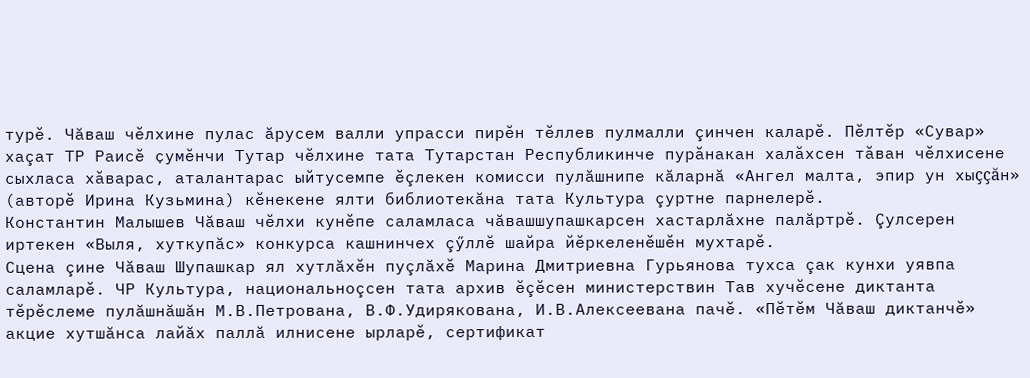турӗ. Чăваш чӗлхине пулас ăрусем валли упрасси пирӗн тӗллев пулмалли çинчен каларӗ. Пӗлтӗр «Сувар» хаçат ТР Раисӗ ҫумӗнчи Тутар чӗлхине тата Тутарстан Республикинче пурӑнакан халӑхсен тӑван чӗлхисене сыхласа хӑварас, аталантарас ыйтусемпе ӗçлекен комисси пулăшнипе кăларнă «Ангел малта, эпир ун хыççăн» (авторӗ Ирина Кузьмина) кӗнекене ялти библиотекăна тата Культура çуртне парнелерӗ.
Константин Малышев Чăваш чӗлхи кунӗпе саламласа чăвашшупашкарсен хастарлăхне палăртрӗ. Çулсерен иртекен «Выля, хуткупăс» конкурса кашнинчех çӳллӗ шайра йӗркеленӗшӗн мухтарӗ.
Сцена çине Чăваш Шупашкар ял хутлăхӗн пуçлăхӗ Марина Дмитриевна Гурьянова тухса çак кунхи уявпа саламларӗ. ЧР Культура, национальноçсен тата архив ӗçӗсен министерствин Тав хучӗсене диктанта тӗрӗслеме пулăшнăшăн М.В.Петрована, В.Ф.Удирякована, И.В.Алексеевана пачӗ. «Пӗтӗм Чăваш диктанчӗ» акцие хутшăнса лайăх паллă илнисене ырларӗ, сертификат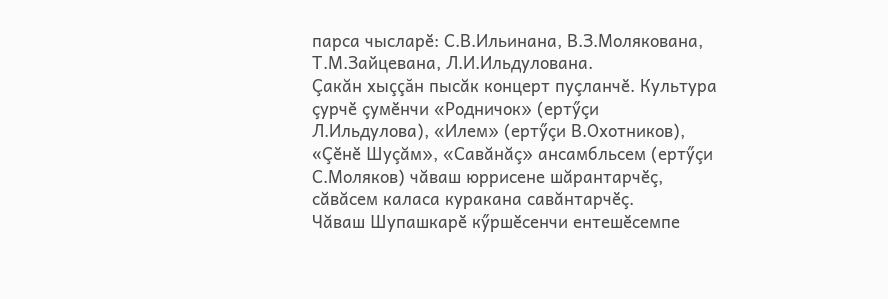парса чысларӗ: С.В.Ильинана, В.З.Молякована, Т.М.Зайцевана, Л.И.Ильдулована.
Çакăн хыççăн пысăк концерт пуçланчӗ. Культура çурчӗ çумӗнчи «Родничок» (ертӳçи Л.Ильдулова), «Илем» (ертӳçи В.Охотников), «Çӗнӗ Шуçăм», «Савăнăç» ансамбльсем (ертӳçи С.Моляков) чăваш юррисене шăрантарчӗç, сăвăсем каласа куракана савăнтарчӗç.
Чăваш Шупашкарӗ кӳршӗсенчи ентешӗсемпе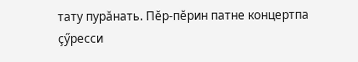тату пурăнать. Пӗр-пӗрин патне концертпа çӳресси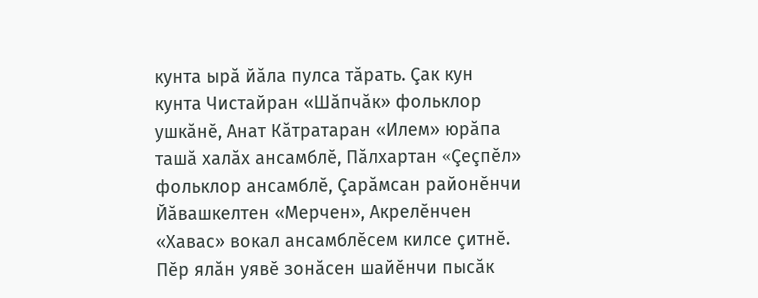кунта ырă йăла пулса тăрать. Çак кун кунта Чистайран «Шăпчăк» фольклор ушкăнӗ, Анат Кăтратаран «Илем» юрăпа ташă халăх ансамблӗ, Пăлхартан «Çеçпӗл» фольклор ансамблӗ, Çарăмсан районӗнчи Йăвашкелтен «Мерчен», Акрелӗнчен «Хавас» вокал ансамблӗсем килсе çитнӗ. Пӗр ялăн уявӗ зонăсен шайӗнчи пысăк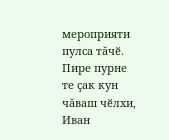мероприяти пулса тăчӗ. Пире пурне те çак кун чăваш чӗлхи, Иван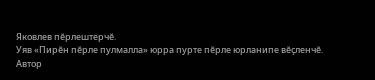Яковлев пӗрлештерчӗ.
Уяв «Пирӗн пӗрле пулмалла» юрра пурте пӗрле юрланипе вӗçленчӗ.
Автор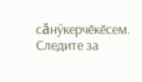сăнӳкерчӗкӗсем.
Следите за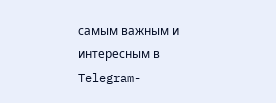самым важным и интересным в Telegram-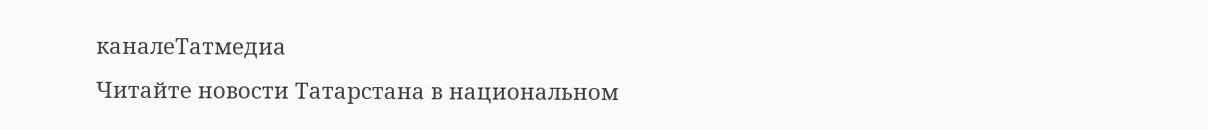каналеТатмедиа
Читайте новости Татарстана в национальном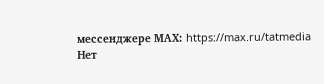мессенджере MАХ: https://max.ru/tatmedia
Нет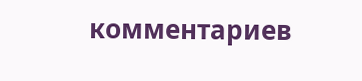комментариев